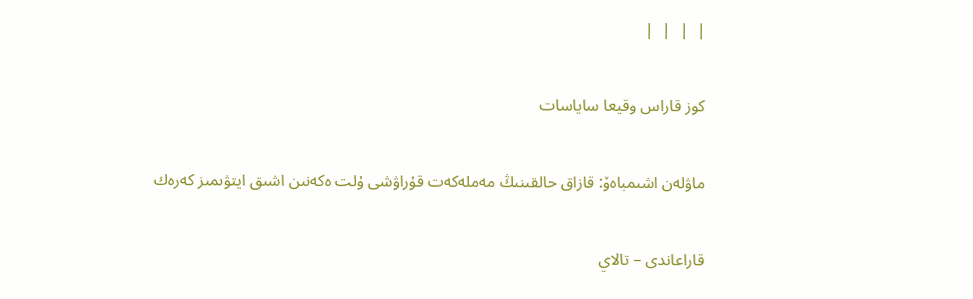|  |  |  |

كوز قاراس وقيعا ساياسات

ماۋلەن اشىمباەۆ: قازاق حالقىنىڭ مەملەكەت قۇراۋشى ۇلت ەكەنىن اشىق ايتۋىمىز كەرەك

قاراعاندى – تالاي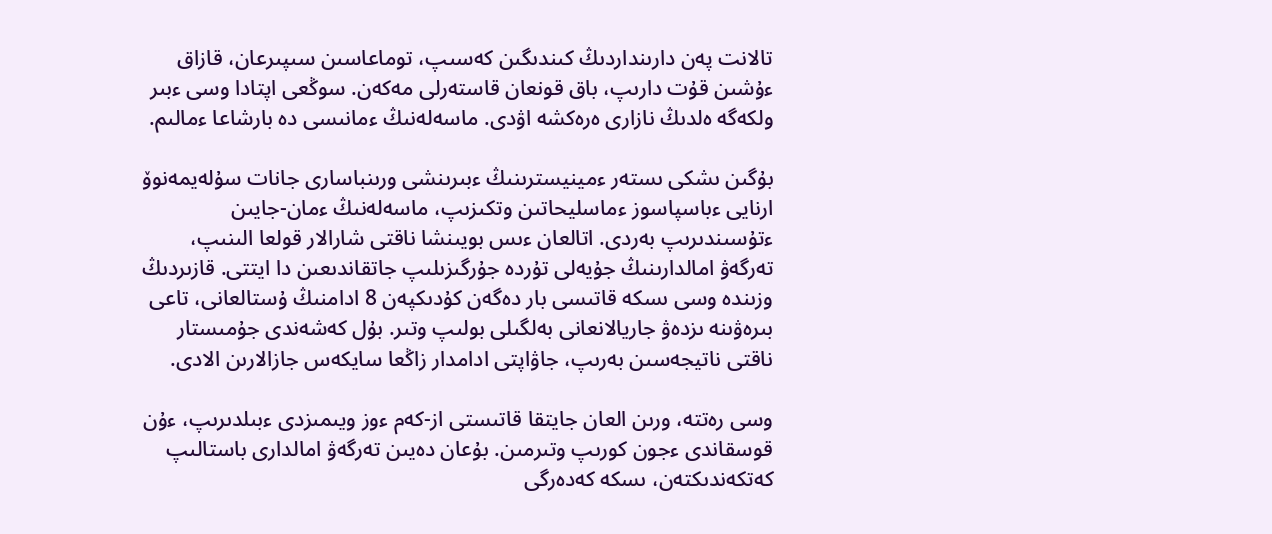تالانت پەن دارىنداردىڭ كىندىگىن كەسىپ، توماعاسىن سىپىرعان، قازاق ءۇشىن قۇت دارىپ، باق قونعان قاستەرلى مەكەن. سوڭعى اپتادا وسى ءبىر ولكەگە ەلدىڭ نازارى ەرەكشە اۋدى. ماسەلەنىڭ ءمانىسى دە بارشاعا ءمالىم.

بۇگىن ىشكى ىستەر ءمينيسترىنىڭ ءبىرىنشى ورىنباسارى جانات سۇلەيمەنوۆ ارنايى ءباسپاسوز ءماسليحاتىن وتكىزىپ، ماسەلەنىڭ ءمان-جايىن ءتۇسىندىرىپ بەردى. اتالعان ءىس بويىنشا ناقتى شارالار قولعا الىنىپ، تەرگەۋ امالدارىنىڭ جۇيەلى تۇردە جۇرگىزىلىپ جاتقاندىعىن دا ايتتى. قازىردىڭ وزىندە وسى ىسكە قاتىسى بار دەگەن كۇدىكپەن 8 ادامنىڭ ۇستالعانى، تاعى بىرەۋىنە ىزدەۋ جاريالانعانى بەلگىلى بولىپ وتىر. بۇل كەشەندى جۇمىستار ناقتى ناتيجەسىن بەرىپ، جاۋاپتى ادامدار زاڭعا سايكەس جازالارىن الادى.

وسى رەتتە، ورىن العان جايتقا قاتىستى از-كەم ءوز ويىمىزدى ءبىلدىرىپ، ءۇن قوسقاندى ءجون كورىپ وتىرمىن. بۇعان دەيىن تەرگەۋ امالدارى باستالىپ كەتكەندىكتەن، ىسكە كەدەرگى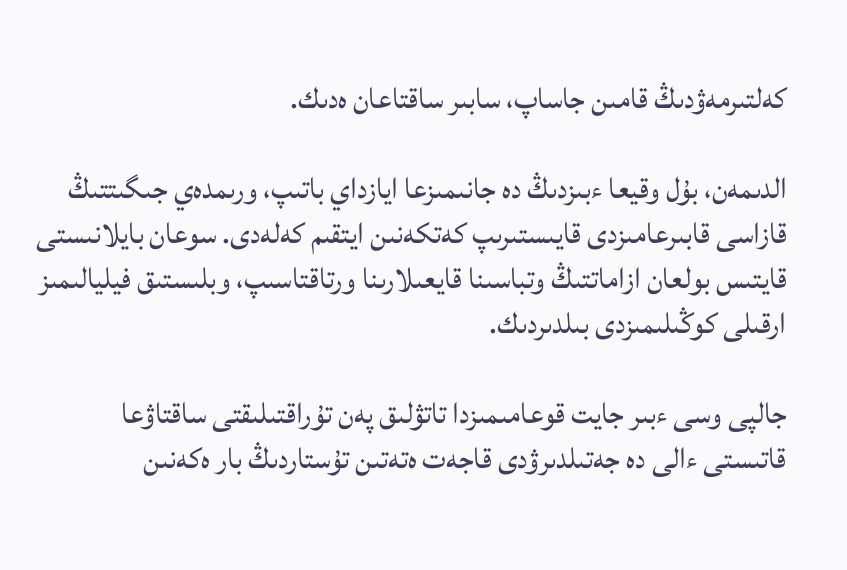كەلتىرمەۋدىڭ قامىن جاساپ، سابىر ساقتاعان ەدىك.

الدىمەن، بۇل وقيعا ءبىزدىڭ دە جانىمىزعا ايازداي باتىپ، ورىمدەي جىگىتتىڭ قازاسى قابىرعامىزدى قايىستىرىپ كەتكەنىن ايتقىم كەلەدى. سوعان بايلانىستى قايتىس بولعان ازاماتتىڭ وتباسىنا قايعىلارىنا ورتاقتاسىپ، وبلىستىق فيليالىمىز ارقىلى كوڭىلىمىزدى بىلدىردىك.

جالپى وسى ءبىر جايت قوعامىمىزدا تاتۋلىق پەن تۇراقتىلىقتى ساقتاۋعا قاتىستى ءالى دە جەتىلدىرۋدى قاجەت ەتەتىن تۇستاردىڭ بار ەكەنىن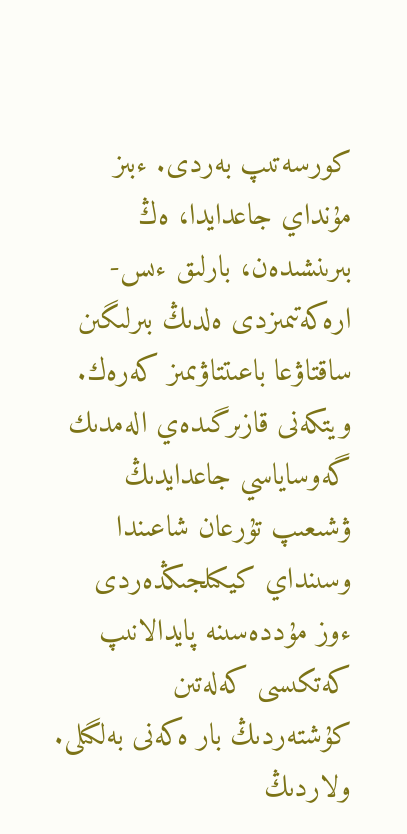كورسەتىپ بەردى. ءبىز مۇنداي جاعدايدا، ەڭ بىرىنشىدەن، بارلىق ءىس-ارەكەتىمىزدى ەلدىڭ بىرلىگىن ساقتاۋعا باعىتتاۋىمىز كەرەك. ويتكەنى قازىرگىدەي الەمدىك گەوساياسي جاعدايدىڭ ۋشىعىپ تۇرعان شاعىندا وسىنداي كيكىلجىڭدەردى ءوز مۇددەسىنە پايدالانىپ كەتكىسى كەلەتىن كۇشتەردىڭ بار ەكەنى بەلگىلى. ولاردىڭ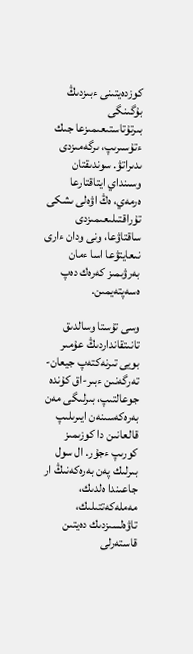كوزدەيتىنى ءبىزدىڭ بۇگىنگى بىرتۇتاستىعىمىزعا جىك ءتۇسىرىپ، ىرگەمىزدى ىدىراتۋ. سوندىقتان وسىنداي ايتاقتارعا ەرمەي، ەڭ اۋەلى ىشكى تۇراقتىلىعىمىزدى ساقتاۋعا، ونى ودان ءارى نىعايتۋعا اسا ءمان بەرۋىمىز كەرەك دەپ ەسەپتەيمىن.

وسى تۇستا وسالدىق تانىتقانداردىڭ عۇمىر بويى تىرنەكتەپ جيعان-تەرگەنىن ءبىر-اق كۇندە جوعالتىپ، بىرلىگى مەن بەرەكەسىنەن ايىرىلىپ قالعانىن دا كوزىمىز كورىپ ءجۇر. ال سول بىرلىك پەن بەرەكەنىڭ ار جاعىندا ەلدىك، مەملەكەتتىلىك، تاۋەلسىزدىك دەيتىن قاستەرلى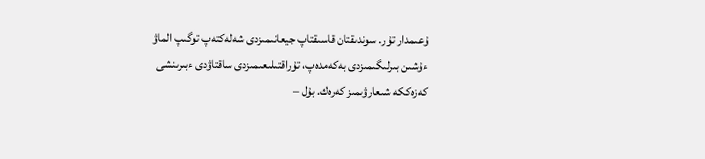ۇعىمدار تۇر. سوندىقتان قاسىقتاپ جيعانىمىزدى شەلەكتەپ توگىپ الماۋ ءۇشىن بىرلىگىمىزدى بەكەمدەپ، تۇراقتىلىعىمىزدى ساقتاۋدى ءبىرىنشى كەزەككە شىعارۋىمىز كەرەك. بۇل –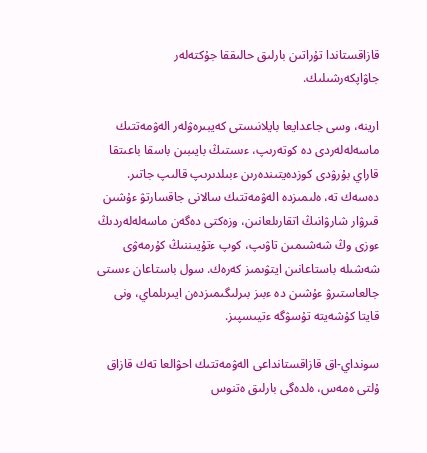قازاقستاندا تۇراتىن بارلىق حالىققا جۇكتەلەر جاۋاپكەرشىلىك.

ارينە، وسى جاعدايعا بايلانىستى كەيبىرەۋلەر الەۋمەتتىك ماسەلەلەردى دە كوتەرىپ، ءىستىڭ بايىبىن باسقا باعىتقا قاراي بۇرۋدى كوزدەيتىندەرىن ءبىلدىرىپ قالىپ جاتىر. دەسەك تە، ەلىمىزدە الەۋمەتتىك سالانى جاقسارتۋ ءۇشىن قىرۋار شارۋانىڭ اتقارىلعانىن، وزەكتى دەگەن ماسەلەلەردىڭ ءوزى وڭ شەشىمىن تاۋىپ، كوپ ءتۇيىننىڭ كۇرمەۋى شەشىلە باستاعانىن ايتۋىمىز كەرەك. سول باستاعان ءىستى جالعاستىرۋ ءۇشىن دە ءبىز بىرلىگىمىزدەن ايىرىلماي، ونى قايتا كۇشەيتە تۇسۋگە ءتيىسپىز.

سونداي-اق قازاقستانداعى الەۋمەتتىك احۋالعا تەك قازاق ۇلتى ەمەس، ەلدەگى بارلىق ەتنوس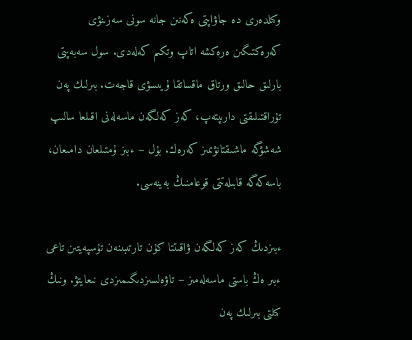وكىلدەرى دە جاۋاپتى ەكەنىن جانە سونى سەزىنۋى كەرەكتىگىن ەرەكشە اتاپ وتكىم كەلەدى. سول سەبەپتى بارلىق حالىق ورتاق ماقساتقا ۇيىسۋى قاجەت. بىرلىك پەن تۇراقتىلىقتى دارىپتەپ، كەز كەلگەن ماسەلەنى اقىلعا سالىپ شەشۋگە ماشىقتانۋىمىز كەرەك. بۇل – ءبىز ۇمتىلعان دامىعان، باسەكەگە قابىلەتتى قوعامنىڭ بەينەسى.

ءبىزدىڭ كەز كەلگەن ۋاقىتتا كۇن تارتىبىنەن تۇسپەيتىن تاعى ءبىر ەڭ باستى ماسەلەمىز – تاۋەلسىزدىگىمىزدى نىعايتۋ. ونىڭ كىلتى بىرلىك پەن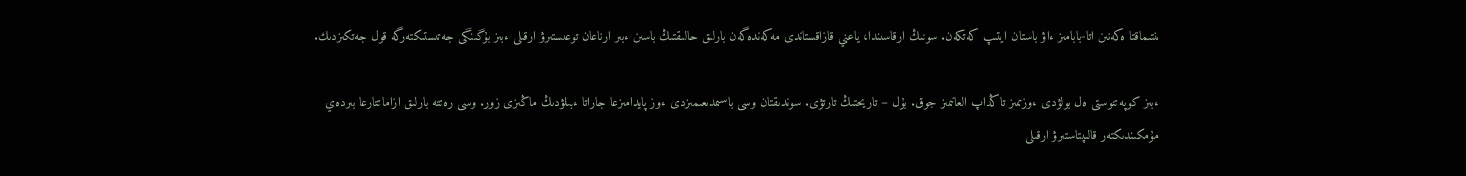ىنتىماقتا ەكەنىن اتا-بابامىز ءاۋ باستان ايتىپ كەتكەن. سونىڭ ارقاسىندا، ياعني قازاقستاندى مەكەندەگەن بارلىق حالىقتىڭ باسىن ءبىر ارناعان توعىستىرۋ ارقىلى ءبىز بۇگىنگى جەتىستىكتەرگە قول جەتكىزدىك.

ءبىز كوپەتنوستى ەل بولۋدى ءوزىمىز تاڭداپ العانىمىز جوق. بۇل – تاريحتىڭ تارتۋى. سوندىقتان وسى باسىمدىعىمىزدى ءوز پايدامىزعا جاراتا ءبىلۋدىڭ ماڭىزى زور. وسى رەتتە بارلىق ازاماتتارعا بىردەي مۇمكىندىكتەر قالىپتاستىرۋ ارقىلى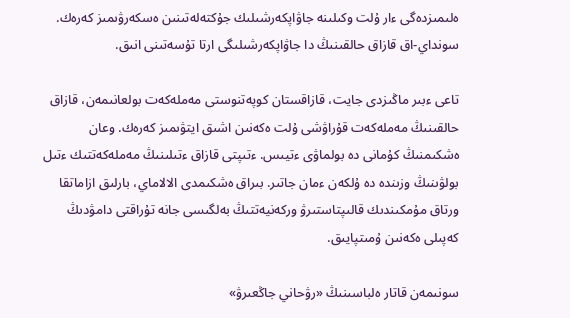ەلىمىزدەگى ءار ۇلت وكىلىنە جاۋاپكەرشىلىك جۇكتەلەتىنىن ەسكەرۋىمىز كەرەك. سونداي-اق قازاق حالقىنىڭ دا جاۋاپكەرشىلىگى ارتا تۇسەتىنى انىق.

تاعى ءبىر ماڭىزدى جايت، قازاقستان كوپەتنوستى مەملەكەت بولعانىمەن، قازاق حالقىنىڭ مەملەكەت قۇراۋشى ۇلت ەكەنىن اشىق ايتۋىمىز كەرەك. وعان ەشكىمنىڭ كۇمانى دە بولماۋى ءتيىس. ءتىپتى قازاق ءتىلىنىڭ مەملەكەتتىك ءتىل بولۋىنىڭ وزىندە دە ۇلكەن ءمان جاتىر. بىراق ەشكىمدى الالاماي، بارلىق ازاماتقا ورتاق مۇمكىندىك قالىپتاستىرۋ وركەنيەتتىڭ بەلگىسى جانە تۇراقتى دامۋدىڭ كەپىلى ەكەنىن ۇمىتپايىق.

سونىمەن قاتار ەلباسىنىڭ «رۋحاني جاڭعىرۋ»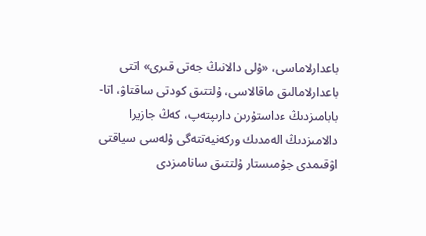باعدارلاماسى، «ۇلى دالانىڭ جەتى قىرى» اتتى باعدارلامالىق ماقالاسى، ۇلتتىق كودتى ساقتاۋ، اتا-بابامىزدىڭ ءداستۇرىن دارىپتەپ، كەڭ جازيرا دالامىزدىڭ الەمدىك وركەنيەتتەگى ۇلەسى سياقتى اۋقىمدى جۇمىستار ۇلتتىق سانامىزدى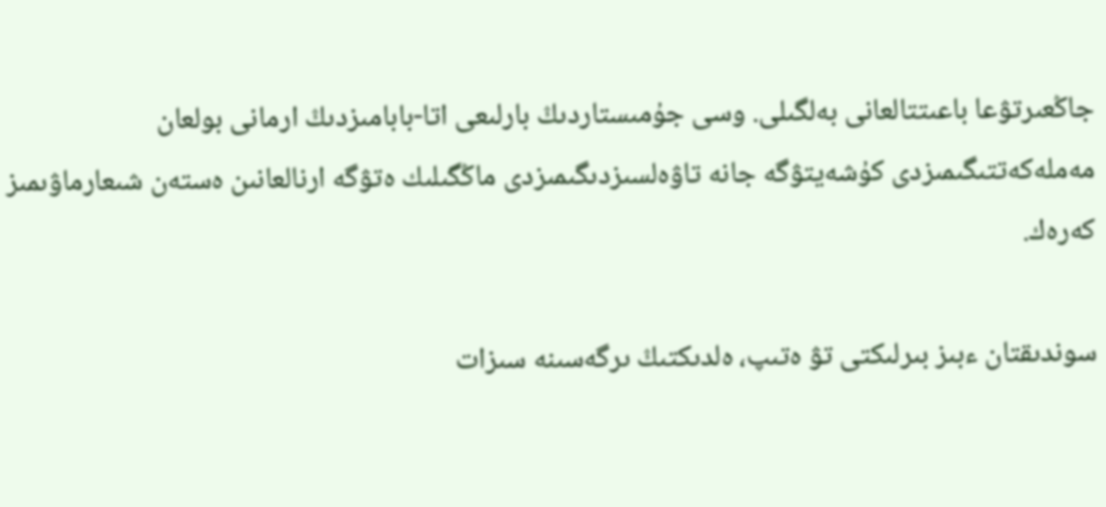جاڭعىرتۋعا باعىتتالعانى بەلگىلى. وسى جۇمىستاردىڭ بارلىعى اتا-بابامىزدىڭ ارمانى بولعان مەملەكەتتىگىمىزدى كۇشەيتۋگە جانە تاۋەلسىزدىگىمىزدى ماڭگىلىك ەتۋگە ارنالعانىن ەستەن شىعارماۋىمىز كەرەك.

سوندىقتان ءبىز بىرلىكتى تۋ ەتىپ، ەلدىكتىڭ ىرگەسىنە سىزات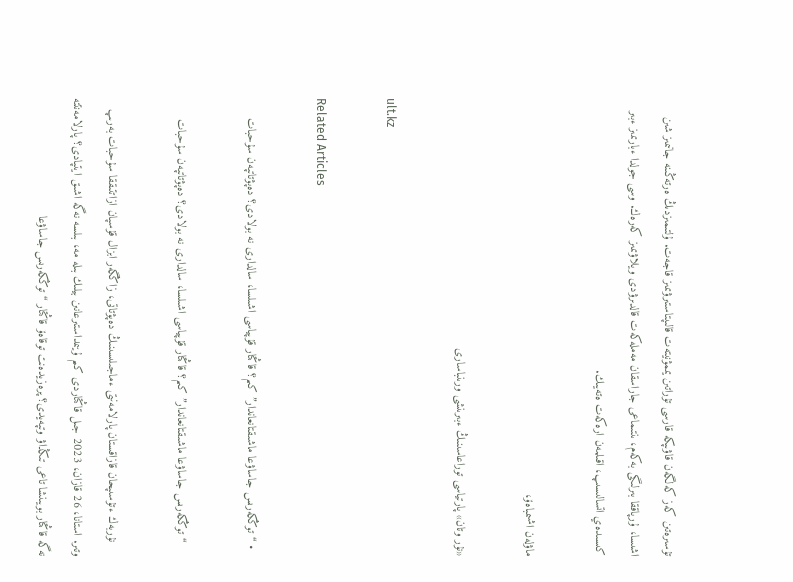تۇسىرەتىن كەز كەلگەن قاۋىپكە قارسى تۇراتىن يممۋنيتەت قالىپتاستىرۋىمىز قاجەت. ۇلتىمىزدىڭ ەرتەڭىنە جانىمىز شىن اشىسا، ۇرپاققا بىرلىگى بەكەم، ىنتىماعى جاراسقان مەملەكەت قالدىرۋدى ويلاۋىمىز كەرەك. وسى جولدا ءبارىمىز ءبىر كىسىدەي اتسالىسىپ، اقىلمەن ارەكەت ەتەيىك.

ماۋلەن اشىمباەۆ،

«نۇر وتان» پارتياسى توراعاسىنىڭ ءبىرىنشى ورىنباسارى

ult.kz

Related Articles

  • “توڭكەرىس جاساۋعا ماشىقتانعاندار” كىم؟ قاڭتار قۇپياسى اشىلسا، سالدارى نە بولادى؟ دەپۋتاتپەن سۇحبات

    “توڭكەرىس جاساۋعا ماشىقتانعاندار” كىم؟ قاڭتار قۇپياسى اشىلسا، سالدارى نە بولادى؟ دەپۋتاتپەن سۇحبات

    نۇربەك ءتۇسىپحان قازاقستان پارلامەنتى ءماجىلىسىنىڭ دەپۋتاتى، زاڭگەر ابزال قۇسپان ازاتتىققا سۇحبات بەرىپ وتىر. استانا، 26 قازان، 2023 جىل قاڭتاردى كىم ۇيىمداستىرعانىن بيلىك بىلە مە، بىلسە نەگە اشىق ايتپادى؟ پارلامەنتتە نەگە قاڭتار بويىنشا تاعى تىڭداۋ وتپەيدى؟ پرەزيدەنت توقاەۆ قاڭتار “توڭكەرىس جاساۋعا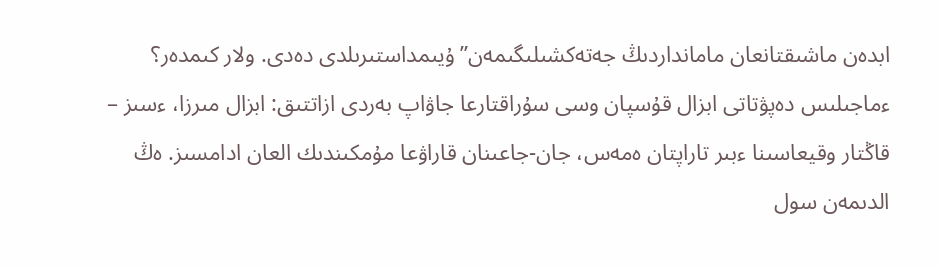ابدەن ماشىقتانعان مامانداردىڭ جەتەكشىلىگىمەن” ۇيىمداستىرىلدى دەدى. ولار كىمدەر؟ ءماجىلىس دەپۋتاتى ابزال قۇسپان وسى سۇراقتارعا جاۋاپ بەردى ازاتتىق: ابزال مىرزا، ءسىز – قاڭتار وقيعاسىنا ءبىر تاراپتان ەمەس، جان-جاعىنان قاراۋعا مۇمكىندىك العان ادامسىز. ەڭ الدىمەن سول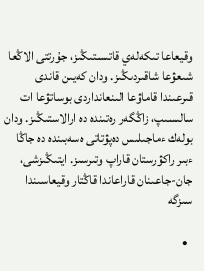وقيعاعا تىكەلەي قاتىستىڭىز، جۇرتتى الاڭعا شىعۋعا شاقىردىڭىز. ودان كەيىن قاندى قىرعىندا قاماۋعا الىنعانداردى بوساتۋعا ات سالىسىپ، زاڭگەر رەتىندە دە ارالاستىڭىز. ودان بولەك ءماجىلىس دەپۋتاتى ەسەبىندە دە جاڭا ءبىر راكۋرستان قاراپ وتىرسىز. ايتىڭىزشى، جان-جاعىنان قاراعاندا قاڭتار وقيعاسىندا سىزگە

  •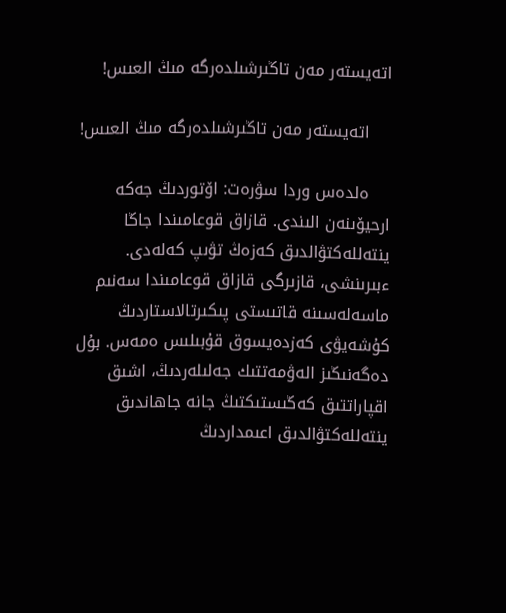اتەيستەر مەن تاڭىرشىلدەرگە مىڭ العىس!

    اتەيستەر مەن تاڭىرشىلدەرگە مىڭ العىس!

    ەلدەس وردا سۋرەت: اۆتوردىڭ جەكە ارحيۆىنەن الىندى. قازاق قوعامىندا جاڭا ينتەللەكتۋالدىق كەزەڭ تۋىپ كەلەدى. ءبىرىنشى، قازىرگى قازاق قوعامىندا سەنىم ماسەلەسىنە قاتىستى پىكىرتالاستاردىڭ كۇشەيۋى كەزدەيسوق قۇبىلىس ەمەس. بۇل دەگەنىڭىز الەۋمەتتىك جەلىلەردىڭ، اشىق اقپاراتتىق كەڭىستىكتىڭ جانە جاھاندىق ينتەللەكتۋالدىق اعىمداردىڭ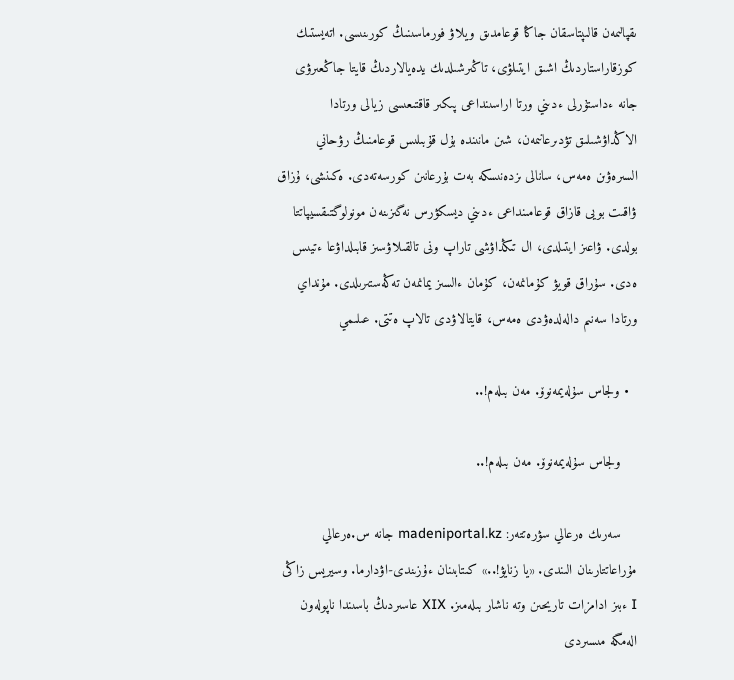ىقپالىمەن قالىپتاسقان جاڭا قوعامدىق ويلاۋ فورماسىنىڭ كورىنىسى. اتەيستىك كوزقاراستاردىڭ اشىق ايتىلۋى، تاڭىرشىلدىك يدەيالاردىڭ قايتا جاڭعىرۋى جانە ءداستۇرلى ءدىني ورتا اراسىنداعى پىكىر قاقتىعىسى زيالى ورتادا الاڭداۋشىلىق تۋدىرعانىمەن، شىن مانىندە بۇل قۇبىلىس قوعامنىڭ رۋحاني السىرەۋىن ەمەس، سانالى ىزدەنىسكە بەت بۇرعانىن كورسەتەدى. ەكىنشى، ۇزاق ۋاقىت بويى قازاق قوعامىنداعى ءدىني ديسكۋرس نەگىزىنەن مونولوگتىقسيپاتتا بولدى. ۋاعىز ايتىلدى، ال تىڭداۋشى تاراپ ونى تالقىلاۋسىز قابىلداۋعا ءتيىس ەدى. سۇراق قويۋ كۇمانمەن، كۇمان ءالسىز يمانمەن تەڭەستىرىلدى. مۇنداي ورتادا سەنىم دالەلدەۋدى ەمەس، قايتالاۋدى تالاپ ەتتى. عىلىمي

  • ولجاس سۇلەيمەنوۆ. مەن بىلەم!..

    ولجاس سۇلەيمەنوۆ. مەن بىلەم!..

    سەرىك ەرعالي سۋرەتتەر: madeniportal.kz جانە س.ەرعالي مۇراعاتتارىنان الىندى. «يا زنايۋ!..» كىتابىنان ءۇزىندى-اۋدارما. وسيريس زاڭى I ءبىز ادامزات تاريحىن وتە ناشار بىلەمىز. XIX عاسىردىڭ باسىندا ناپولەون الەمگە مىسىردى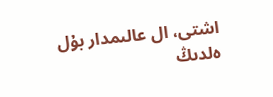اشتى، ال عالىمدار بۇل ەلدىڭ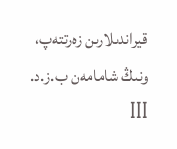قيراندىلارىن زەرتتەپ، ونىڭ شامامەن ب.ز.د. III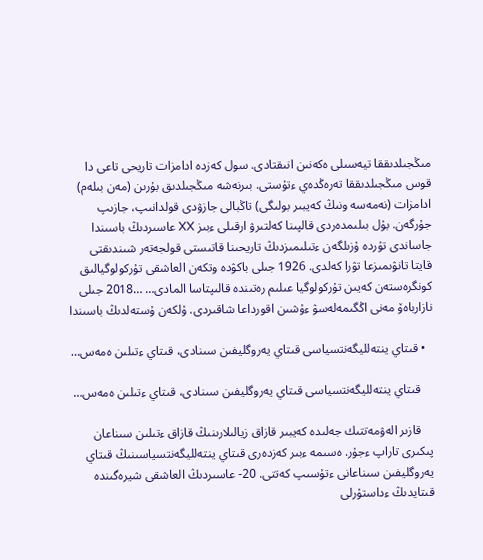مىڭجىلدىققا تيەسىلى ەكەنىن انىقتادى. سول كەزدە ادامزات تاريحى تاعى دا قوس مىڭجىلدىققا تەرەڭدەي ءتۇستى. بىرنەشە مىڭجىلدىق بۇرىن (مەن بىلەم) ادامزات (نەمەسە ونىڭ كەيبىر بولىگى) تاڭبالى جازۋدى قولدانىپ، جازىپ جۇرگەن. بۇل بىلىمدەردى قالپىنا كەلتىرۋ ارقىلى ءبىز XX عاسىردىڭ باسىندا جاساندى تۇردە ۇزىلگەن ءتىلىمىزدىڭ تاريحىنا قاتىستى قولجەتەر شىندىقتى قايتا تانۋىمىزعا تۋرا كەلدى. 1926 جىلى باكۋدە وتكەن العاشقى تۇركولوگيالىق كونگرەستەن كەيىن تۇركولوگيا عىلىم رەتىندە قالىپتاسا المادى… …2018 جىلى نازارباەۆ مەنى اڭگىمەلەسۋ ءۇشىن اقورداعا شاقىردى. ۇلكەن ۇستەلدىڭ باسىندا

  • قىتاي ينتەلليگەنتسياسى قىتاي يەروگليفىن سىنادى، قىتاي ءتىلىن ەمەس…

    قىتاي ينتەلليگەنتسياسى قىتاي يەروگليفىن سىنادى، قىتاي ءتىلىن ەمەس…

    قازىر الەۋمەتتىك جەلىدە كەيبىر قازاق زيالىلارىنىڭ قازاق ءتىلىن سىناعان پىكىرى تاراپ ءجۇر. ەسىمە ءبىر كەزدەرى قىتاي ينتەلليگەنتسياسىنىڭ قىتاي يەروگليفىن سىناعانى ءتۇسىپ كەتتى. 20- عاسىردىڭ العاشقى شيرەگىندە قىتايدىڭ ءداستۇرلى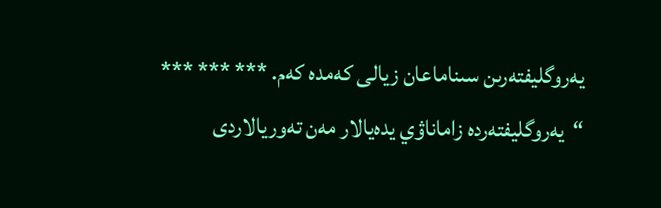يەروگليفتەرىن سىناماعان زيالى كەمدە كەم. *** *** *** “يەروگليفتەردە زاماناۋي يدەيالار مەن تەوريالاردى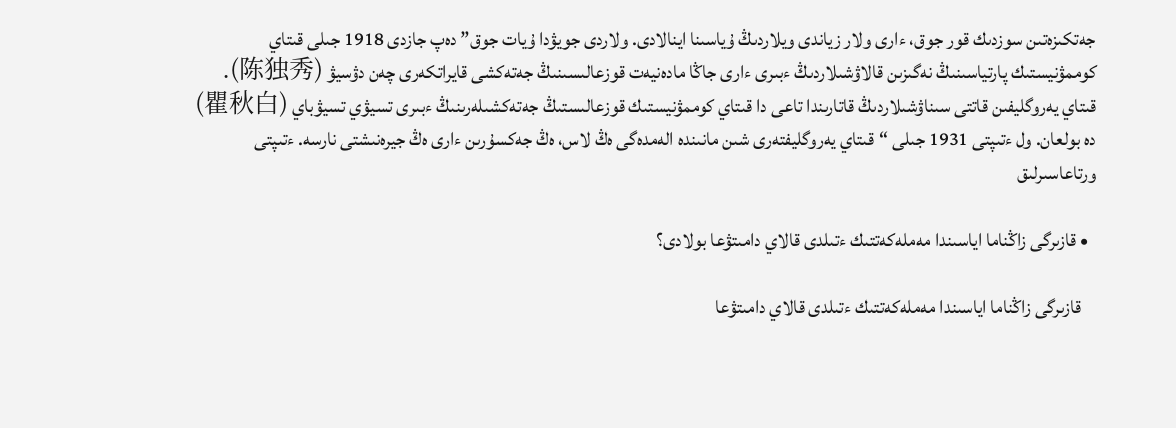جەتكىزەتىن سوزدىك قور جوق، ءارى ولار زياندى ويلاردىڭ ۇياسىنا اينالادى. ولاردى جويۋدا ۇيات جوق” دەپ جازدى 1918 جىلى قىتاي كوممۋنيستىك پارتياسىنىڭ نەگىزىن قالاۋشىلاردىڭ ءبىرى ءارى جاڭا مادەنيەت قوزعالىسىنىڭ جەتەكشى قايراتكەرى چەن دۋسيۋ (陈独秀). قىتاي يەروگليفىن قاتتى سىناۋشىلاردىڭ قاتارىندا تاعى دا قىتاي كوممۋنيستىك قوزعالىستىڭ جەتەكشىلەرىنىڭ ءبىرى تسيۋي تسيۋباي (瞿秋白) دە بولعان. ول ءتىپتى 1931 جىلى “قىتاي يەروگليفتەرى شىن مانىندە الەمدەگى ەڭ لاس، ەڭ جەكسۇرىن ءارى ەڭ جيرەنىشتى نارسە. ءتىپتى ورتاعاسىرلىق

  • قازىرگى زاڭناما اياسىندا مەملەكەتتىك ءتىلدى قالاي دامىتۋعا بولادى؟

    قازىرگى زاڭناما اياسىندا مەملەكەتتىك ءتىلدى قالاي دامىتۋعا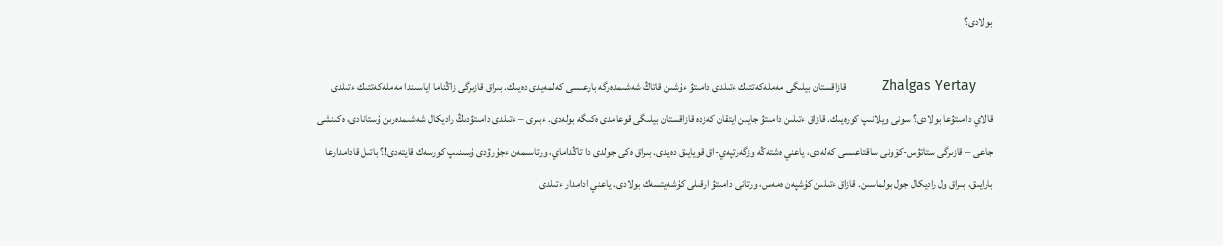بولادى؟

    Zhalgas Yertay         قازاقستان بيلىگى مەملەكەتتىك ءتىلدى دامىتۋ ءۇشىن قاتاڭ شەشىمدەرگە بارعىسى كەلمەيدى دەيىك. بىراق قازىرگى زاڭناما اياسىندا مەملەكەتتىك ءتىلدى قالاي دامىتۋعا بولادى؟ سونى ويلانىپ كورەيىك. قازاق ءتىلىن دامىتۋ جايىن ايتقان كەزدە قازاقستان بيلىگى قوعامدى ەكىگە بولەدى. ءبىرى – ءتىلدى دامىتۋدىڭ راديكال شەشىمدەرىن ۇستانادى، ەكىنشى جاعى – قازىرگى ستاتۋس-كۆونى ساقتاعىسى كەلەدى، ياعني ەشتەڭە وزگەرتپەي-اق قويايىق دەيدى. بىراق ەكى جولدى دا تاڭداماي، ورتاسىمەن ءجۇرۋدى ۇسىنىپ كورسەك قايتەدى!؟ باتىل قادامدارعا بارايىق، بىراق ول راديكال جول بولماسىن. قازاق ءتىلىن كۇشپەن ەمەس، ورتانى دامىتۋ ارقىلى كۇشەيتسەك بولادى. ياعني ادامدار ءتىلدى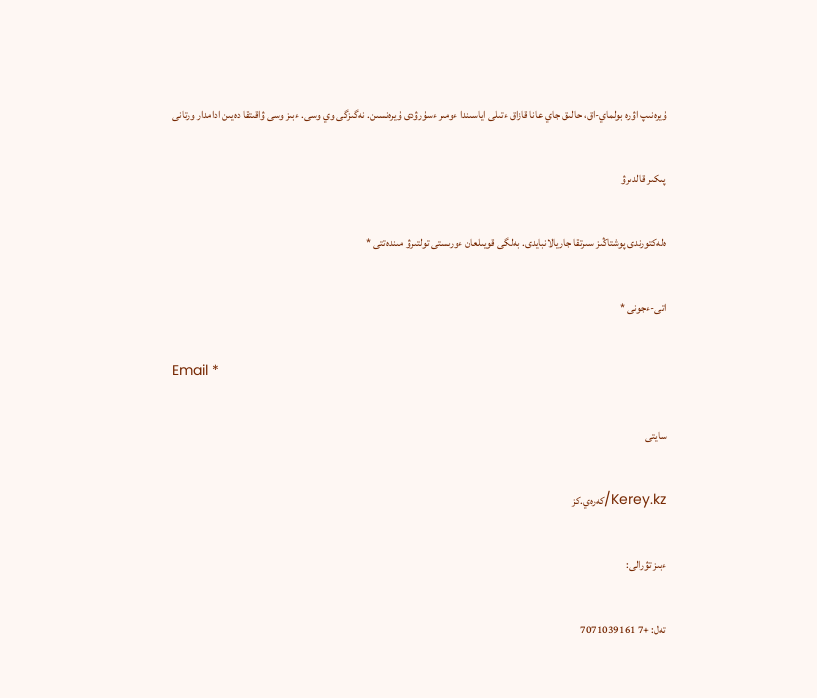ۇيرەنىپ اۋرە بولماي-اق، حالىق جاي عانا قازاق ءتىلى اياسىندا ءومىر ءسۇرۋدى ۇيرەنسىن. نەگىزگى وي وسى. ءبىز وسى ۋاقىتقا دەيىن ادامدار ورتانى

پىكىر قالدىرۋ

ەلەكتورندى پوشتاڭىز سىرتقا جاريالانبايدى. بەلگى قويىلعان ءورىستى تولتىرۋ مىندەتتى *

اتى-ءجونى *

Email *

سايتى

Kerey.kz/كەرەي.كز

ءبىز تۋرالى:

تەل: +7 7071039161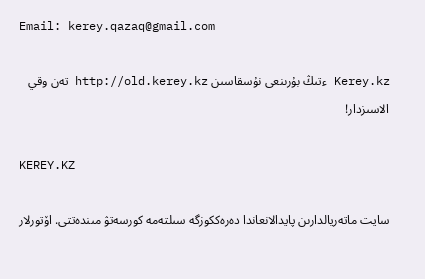Email: kerey.qazaq@gmail.com

Kerey.kz ءتىڭ بۇرىنعى نۇسقاسىن http://old.kerey.kz تەن وقي الاسىزدار!

KEREY.KZ

سايت ماتەريالدارىن پايدالانعاندا دەرەككوزگە سىلتەمە كورسەتۋ مىندەتتى. اۆتورلار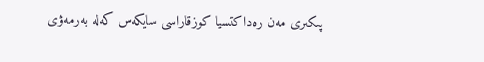پىكىرى مەن رەداكتسيا كوزقاراسى سايكەس كەلە بەرمەۋى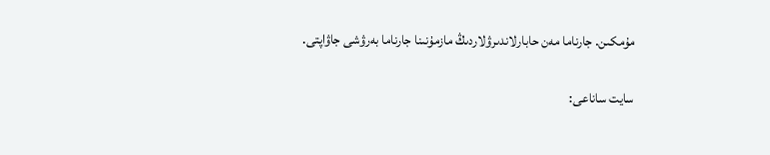مۇمكىن. جارناما مەن حابارلاندىرۋلاردىڭ مازمۇنىنا جارناما بەرۋشى جاۋاپتى.

سايت ساناعى: